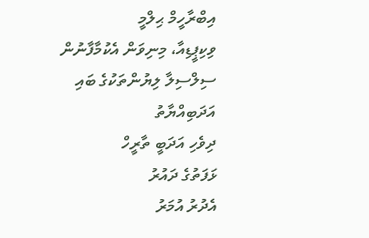އިބްރާހީމް ޙިލްމީ
ވިކިޕީޑިއާ، މިނިވަން އެކުމާފާނުން
ސިލްސިލާ ލިޔުންތަކުގެ ބައި
އަދަބިއްޔާތު
ދިވެހި އަދަބީ ތާރީހް
ޅަފަތުގެ ދައުރު
އެދުރު އުމަރު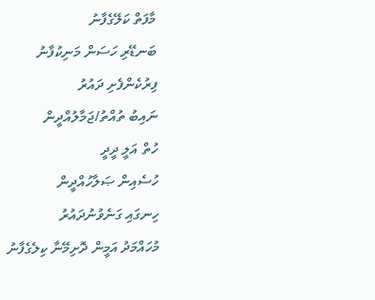މާފަތް ކަލޭގެފާނު
ބަނޑޭރި ހަސަން މަނިކުފާނު
ފިރުކެންފެށި ދައުރު
ނައިބު ތުއްތު/ޖަމާލުއްދީން
ހުތް އަލީ ދީދީ
ހުސެއިން ޞަލާހުއްދީން
ހިނގައި ގަނެވުނުދައުރު
މުހައްމަދު އަމީން ދޮށިމޭނާ ކިލެގެފާނު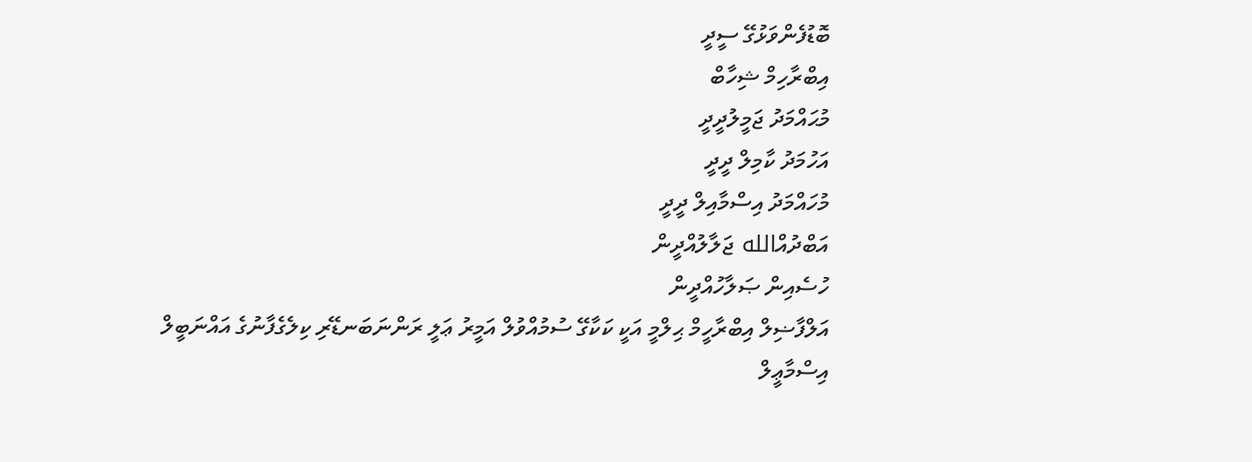ބޮޑުފެންވަޅުގޭ ސީދީ
އިބްރާހިމް ޝިހާބް
މުޙައްމަދު ޖަމީލުދީދީ
އަހުމަދު ކާމިލް ދީދީ
މުހައްމަދު އިސްމާއިލް ދީދީ
އަބްދުއްالله ޖަލާލުއްދީން
ހުސެއިން ޞަލާހުއްދީން
އަލްފާޟިލް އިބްރާހީމް ޙިލްމީ އަކީ ކަކާގޭ ސުމުއްވުލް އަމީރު ޢަލީ ރަންނަބަނޑޭރި ކިލެގެފާނުގެ އައްނަބީލް އިސްމާޢީލް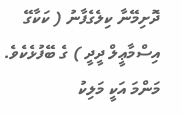ދޮށިމޭނާ ކިލެގެފާނު ( ކަކާގޭ އިސްމާޢީލް ދީދީ ) ގެ ބޭފުޅެކެވެ. މަންމަ އަކީ މަލިކު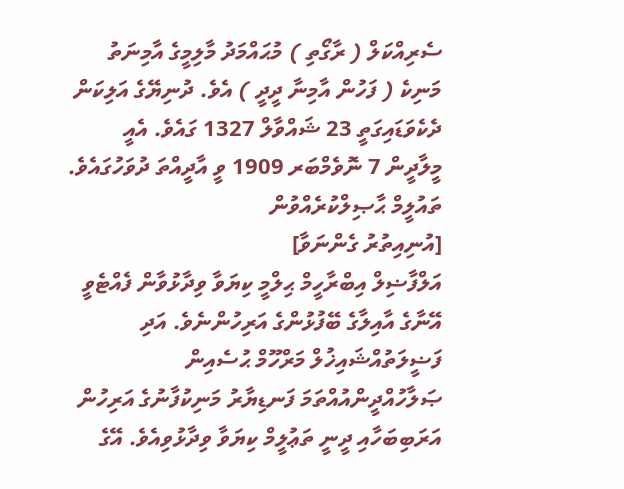ސެރިއްކަލް ( ރާގޯތި ) މުޙައްމަދު މާލިމީގެ އާމިނަތު މަނިކެ ( ފަހުން އާމިނާ ދީދީ ) އެވެ. ދުނިޔޭގެ އަލިކަން ދެކެވަޑައިގަތީ 23 ޝައްވާލް 1327 ގައެވެ. އެއީ މީލާދީން 7 ނޮވެމްބަރ 1909 ވީ އާދީއްތަ ދުވަހުގައެވެ.
ތައުލީމް ޙާޞިލްކުރެއްވުން
[އުނިއިތުރު ގެންނަވާ]
އަލްފާޟިލް އިބްރާހީމް ޙިލްމީ ކިޔަވާ ވިދާޅުވާން ފެއްޓެވީ އޭނާގެ އާއިލާގެ ބޭފުޅުންގެ އަރިހުންނެވެ. އަދި ފަޟީލަތުއްޝައިޚުލް މަރްހޫމް ޙުސެއިން ޞަލާހުއްދީންއުއްތަމަ ފަނޑިޔާރު މަނިކުފާނުގެ އަރިހުން އަރަބިބަހާއި ދީނީ ތަޢުލީމް ކިޔަވާ ވިދާޅުވިއެވެ. އޭގެ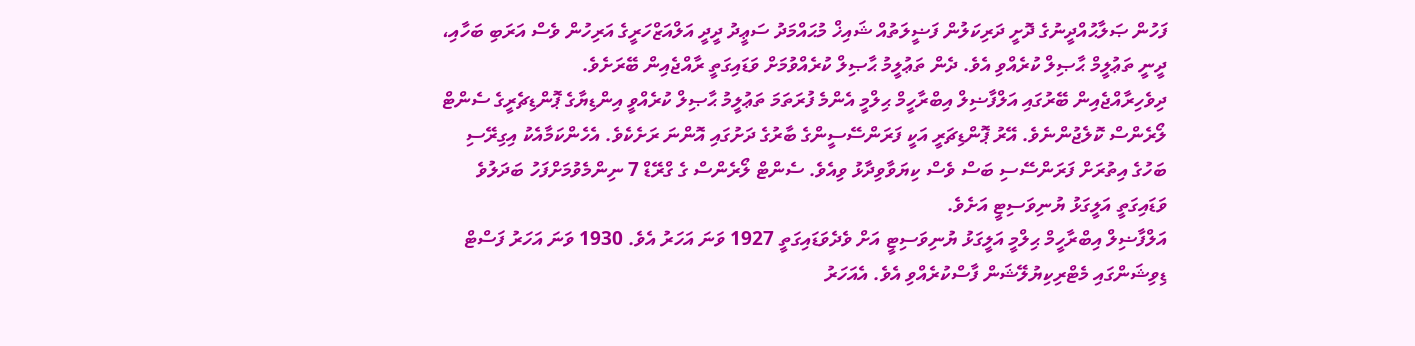ފަހުން ޞަލާޙުއްދީނުގެ ދޮށީ ދަރިކަލުން ފަޟީލަތުއް ޝައިޚް މުޙައްމަދު ސަޢީދު ދީދީ އަލްއަޒްހަރީގެ އަރިހުން ވެސް އަރަބި ބަހާއި، ދީނީ ތަޢުލީމް ޙާޞިލް ކުރެއްވި އެވެ. ދެން ތަޢުލީމު ޙާޞިލް ކުރެއްވުމަށް ވަޑައިގަތީ ރާއްޖެއިން ބޭރަށެވެ.
ދިވެހިރާއްޖެއިން ބޭރުގައި އަލްފާޟިލް އިބްރާހީމް ޙިލްމީ އެންމެ ފުރަތަމަ ތަޢުލީމު ޙާޞިލް ކުރެއްވީ އިންޑިޔާގެ ޕޮންޑިޗެރީގެ ސެންޓް ލޯރެންސް ކޮލެޖުންނެވެ. އޭރު ޕޮންޑިޗަރީ އަކީ ފަރަންސޭސީންގެ ބާރުގެ ދަށުގައި އޮންނަ ރަށެކެވެ. އެހެންކަމާއެކު އިގިރޭސި ބަހުގެ އިތުރަށް ފަރަންސޭސި ބަސް ވެސް ކިޔަވާވިދާޅު ވިއެވެ. ސެންޓް ލޯރެންސް ގެ ގްރޭޑް 7 ނިންމެވުމަށްފަހު ބަދަލުވެ ވަޑައިގަތީ އަލީގަޅު ޔުނިވަސިޓީ އަށެވެ.
އަލްފާޟިލް އިބްރާހީމް ޙިލްމީ އަލީގަޅު ޔުނިވަސިޓީ އަށް ވެދެވަޑައިގަތީ 1927 ވަނަ އަހަރު އެވެ. 1930 ވަނަ އަހަރު ފަސްޓް ޑިވިޝަންގައި މެޓްރިކިޔުލޭޝަން ފާސްކުރެއްވި އެވެ. އެއަހަރު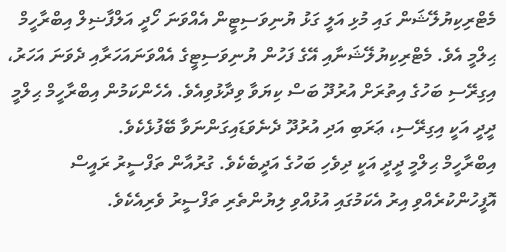މެޓްރިކިޔުލޭޝަން ގައި މުޅި އަލީ ގަޅު ޔުނިވަސިޓީން އެއްވަނަ ހޯދީ އަލްފާޟިލް އިބްރާހީމް ޙިލްމީ އެވެ. މެޓްރިކިޔުލޭޝަނާއި އޭގެ ފަހުން ޔުނިވަސިޓީގެ އެއްވަނައަހަރާއި ދެވަނަ އަހަރު، އިގިރޭސި ބަހުގެ އިތުރަށް އުރުދޫ ބަސް ކިޔަވާ ވިދާޅުވިއެވެ. އެހެންކަމުން އިބްރާހީމް ޙިލްމީ ދީދީ އަކީ އިގިރޭސި، ޢަރަބި އަދި އުރުދޫ ދެނެވަޑައިގަންނަވާ ބޭފުޅެކެވެ.
އިބްރާހީމް ޙިލްމީ ދީދީ އަކީ ދިވެހި ބަހުގެ އަދީބެކެވެ. ގުރުއާން ތަފްސީރު ރައީސް އޮފީހުންކުރެއްވި އިރު އެކަމުގައި އުޅުއްވި ލިޔުންތެރި ތަފްސީރު ވެރިއެކެވެ.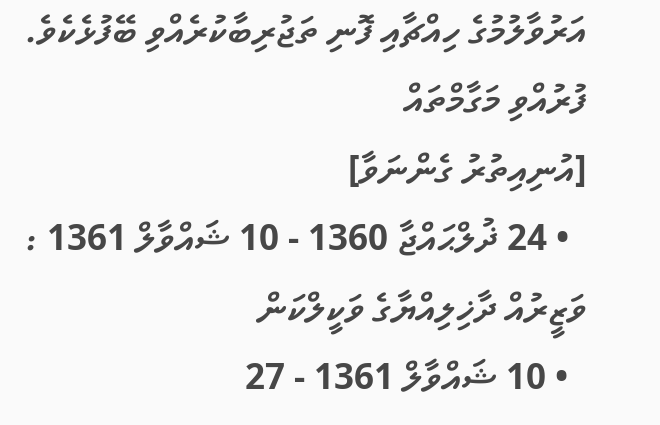އަރުވާލުމުގެ ހިއްޗާއި ފޮނި ތަޖުރިބާކުރެއްވި ބޭފުޅެކެވެ.
ފުރުއްވި މަގާމްތައް
[އުނިއިތުރު ގެންނަވާ]
  • 24 ޛުލްޙައްޖާ 1360 - 10 ޝައްވާލް 1361 : ވަޒީރުއް ދާޚިލިއްޔާގެ ވަކީލްކަން
  • 10 ޝައްވާލް 1361 - 27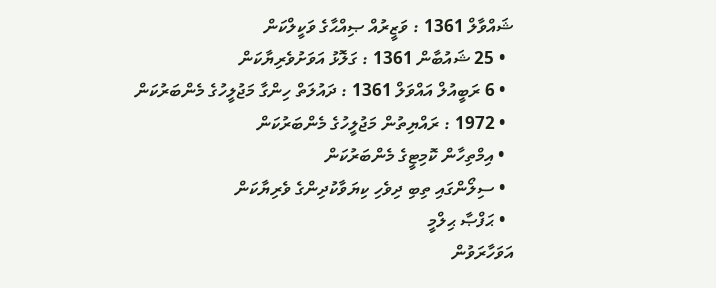ޝައްވާލް 1361 : ވަޒީރުއް ޞިއްޙާގެ ވަކީލްކަން
  • 25 ޝައުބާން 1361 : ގަލޮޅު އަވަށުވެރިޔާކަން
  • 6 ރަބީއުލް އައްވަލް 1361 : ދައުލަތް ހިންގާ މަޖުލީހުގެ މެންބަރުކަން
  • 1972 : ރައްޔިތުން މަޖުލީހުގެ މެންބަރުކަން
  • އިމްތިހާން ކޮމިޓީގެ މެންބަރުކަން
  • ސިލޯންގައި ތިބި ދިވެހި ކިޔަވާކުދިންގެ ވެރިޔާކަން
  • ޙަފްޞާ ޙިލްމީ
އަވަހާރަވުން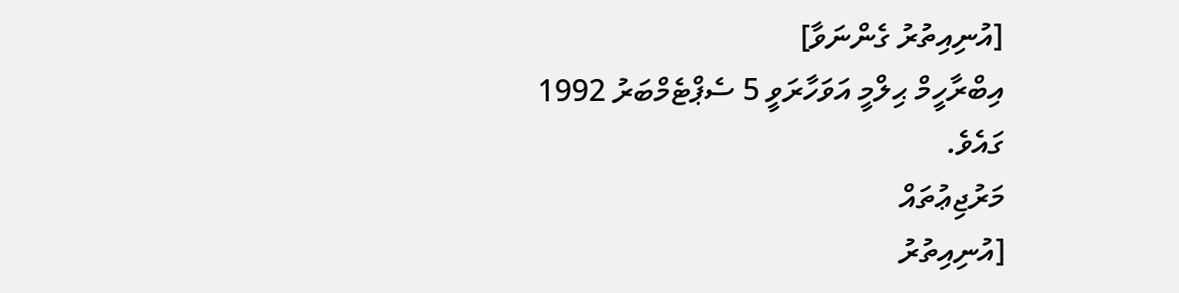[އުނިއިތުރު ގެންނަވާ]
އިބްރާހީމް ޙިލްމީ އަވަހާރަވީ 5 ސެޕްޓެމްބަރު 1992 ގައެވެ.
މަރުޖިޢުތައް
[އުނިއިތުރު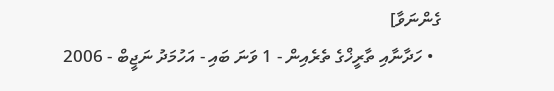ގެންނަވާ]
  • ހަދާނާއި ތާރީޚްގެ ތެރެއިން - 1 ވަނަ ބައި - އަހުމަދު ނަޖީބް - 2006